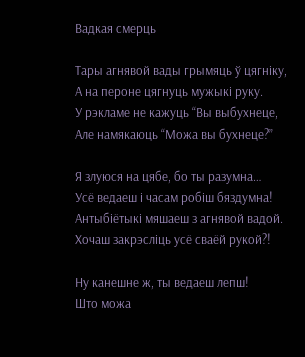Вадкая смерць

Тары агнявой вады грымяць ў цягніку,
А на пероне цягнуць мужыкі руку.
У рэкламе не кажуць “Вы выбухнеце,
Але намякаюць “Можа вы бухнеце?”

Я злуюся на цябе, бо ты разумна…
Усё ведаеш і часам робіш бяздумна!
Антыбіётыкі мяшаеш з агнявой вадой.
Хочаш закрэсліць усё сваёй рукой?!

Ну канешне ж, ты ведаеш лепш!
Што можа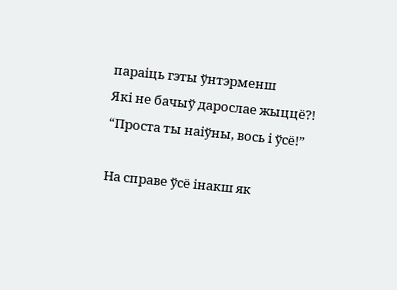параіць гэты ўнтэрменш
Які не бачыў дарослае жыццё?!
“Проста ты наіўны, вось і ўсё!”

На справе ўсё інакш як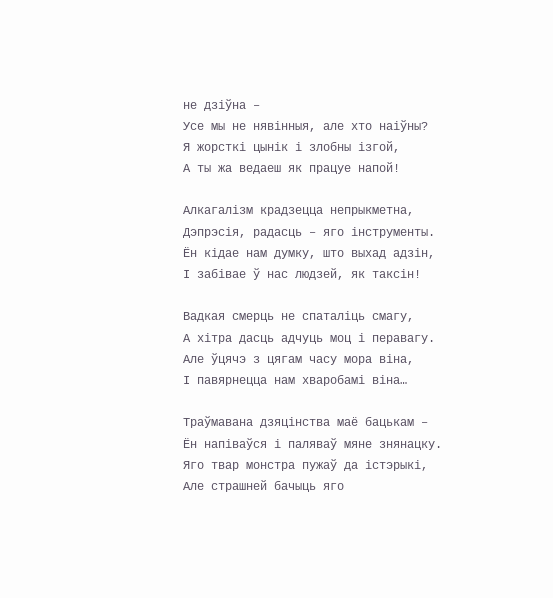не дзіўна –
Усе мы не нявінныя, але хто наіўны?
Я жорсткі цынік і злобны ізгой,
А ты жа ведаеш як працуе напой!

Алкагалізм крадзецца непрыкметна,
Дэпрэсія, радасць – яго інструменты.
Ён кідае нам думку, што выхад адзін,
І забівае ў нас людзей, як таксін!

Вадкая смерць не спаталіць смагу,
А хітра дасць адчуць моц і перавагу.
Але ўцячэ з цягам часу мора віна,
І павярнецца нам хваробамі віна…

Траўмавана дзяцінства маё бацькам –
Ён напіваўся і паляваў мяне знянацку.
Яго твар монстра пужаў да істэрыкі,
Але страшней бачыць яго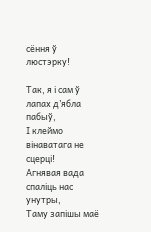сёння ў люстэрку!

Так, я і сам ў лапах д’ябла пабыў,
І клеймо вінаватага не сцерці!
Агнявая вада спаліць нас унутры,
Таму запішы маё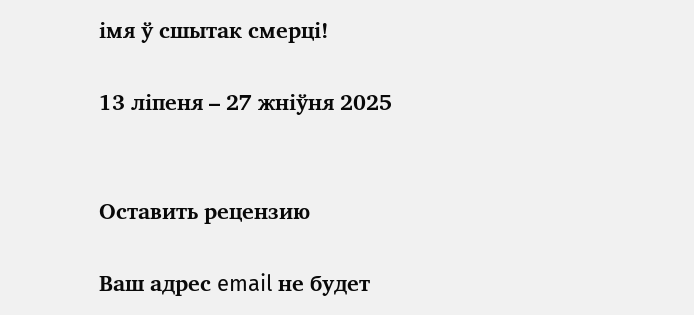імя ў сшытак смерці!

13 ліпеня – 27 жніўня 2025


Оставить рецензию

Ваш адрес email не будет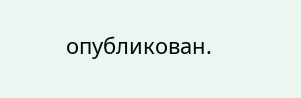опубликован.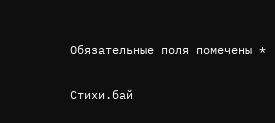Обязательные поля помечены *

Стихи.бай